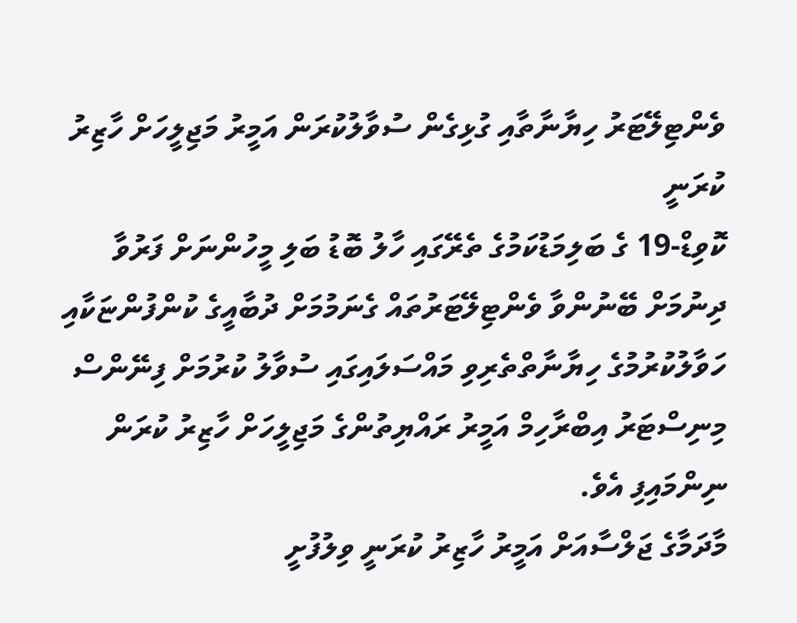ވެންޓިލޭޓަރު ހިޔާނާތާއި ގުޅިގެން ސުވާލުކުރަން އަމީރު މަޖިލީހަށް ހާޒިރު ކުރަނީ
ކޮވިޑް-19 ގެ ބަލިމަޑުކަމުގެ ތެރޭގައި ހާލު ބޮޑު ބަލި މީހުންނަށް ފަރުވާ ދިނުމަށް ބޭނުންވާ ވެންޓިލޭޓަރުތައް ގެނަމުމަށް ދުބާއީގެ ކުންފުންޏަކާއި ހަވާލުކުރުމުގެ ހިޔާނާތްތެރިވި މައްސަލައިގައި ސުވާލު ކުރުމަށް ފިނޭންސް މިނިސްޓަރު އިބްރާހިމް އަމީރު ރައްޔިތުންގެ މަޖިލީހަށް ހާޒިރު ކުރަން ނިންމައިފި އެވެ.
މާދަމާގެ ޖަލްސާއަށް އަމީރު ހާޒިރު ކުރަނީ ވިލުފުށީ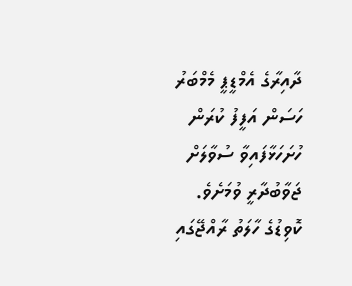ދާއިރާގެ އެމްޑީޕީ މެމްބަރު ހަސަން އަފީފު ކުރަން ހުށަހަޅާފައިވާ ސުވާލަށް ޖަވާބުދާރީ ވުމަށެވެ.
ކޮވިޑުގެ ހާލަތު ރާއްޖޭގައި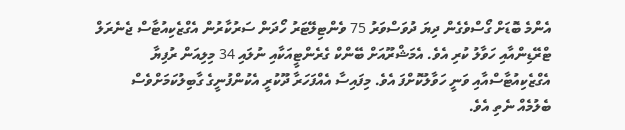އެންމެ ބޮޑަށް ގޯސްވެގެން ދިޔަ ދުވަސްވަރު 75 ވެންޓިލޭޓަރު ހޯދަން ސަރުކާރުން އެގްޒެކިއުޓާސް ޖެނެރަލް ޓްރޭޑިންއާއި ހަވާލު ކުރި އެވެ. އެމަޝްރޫއަށް ބޭންކް ގެރެންޓީއަކާއި ނުލައި 34 މިލިއަން ރުފިޔާ އެގްޒެކިއުޓާސްއާއި ވަނީ ހަވާލުކޮށްފަ އެވެ. މިފައިސާ އެއްފަހަރާ ދޫކުރީ އެކުންފުނީގެ ގާބިލުކަމަށްވެސް ބެލުމެއް ނެތި އެވެ.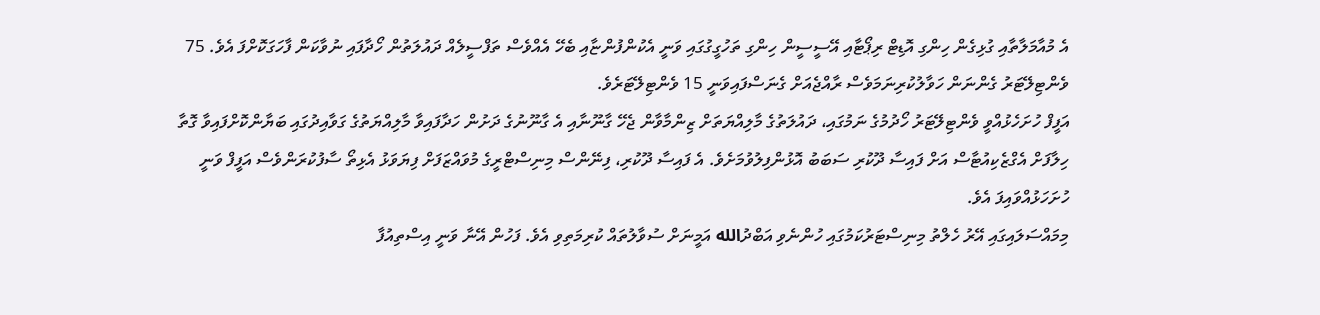އެ މުއާމަލާތާއި ގުޅިގެން ހިންގި އޮޑިޓް ރިޕޯޓާއި އޭސީސީން ހިންގި ތަހުގީގުގައި ވަނީ އެކުންފުންޏާއި ބެހޭ އެއްވެސް ތަފްސީލެއް ދައުލަތުން ހޯދާފައި ނުވާކަން ފާހަގަކޮށްފަ އެވެ. 75 ވެންޓިލޭޓަރު ގެންނަން ހަވާލުކުރިނަމަވެސް ރާއްޖެއަށް ގެނަސްފައިވަނީ 15 ވެންޓިލޭޓަރެވެ.
އަފީފް ހުށަހެޅުއްވީ ވެންޓިލޭޓަރު ހޯދުމުގެ ނަމުގައި، ދައުލަތުގެ މާލިއްޔަތަށް ޒިންމާވާން ޖެހޭ ގާނޫނާއި އެ ގާނޫނުގެ ދަށުން ހަދާފައިވާ މާލިއްޔަތުގެ ގަވާއިދުގައި ބަޔާންކޮށްފައިވާ ގޮތާ ހިލާފަށް އެގްޒެކިއުޓާސް އަށް ފައިސާ ދޫކުރި ސަބަބު އޮޅުންފިލުވުމަށެވެ. އެ ފައިސާ ދޫކުރި، ފިނޭންސް މިނިސްޓްރީގެ މުވައްޒަފަށް ފިޔަވަޅު އެޅިތޯ ސާފުކުރަންވެސް އަފީފް ވަނީ ހުށަހަޅުއްވައިފަ އެވެ.
މިމައްސަލައިގައި އޭރު ހެލްތު މިނިސްޓަރުކަމުގައި ހުންނެވި އަބްދުالله އަމީނަށް ސުވާލުތައް ކުރިމަތިވި އެވެ. ފަހުން އޭނާ ވަނީ އިސްތިއުފާ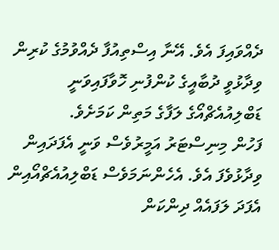ދެއްވައިފަ އެވެ. އޭނާ އިސްތިއުފާ ދެއްވުމުގެ ކުރިން ވިދާޅުވީ ދުބާއީގެ ކުންފުނި ހޮވާފައިވަނީ ޑަބްލިއުއެޗްއޯގެ ލަފާގެ މަތިން ކަމަށެވެ.
ފަހުން މިނިސްޓަރު އަމީރުވެސް ވަނީ އެފަދައިން ވިދާޅުވެފަ އެވެ. އެހެންނަމަވެސް ޑަބްލިއުއެޗްއޯއިން އެފަދަ ލަފައެއް ދިންކަން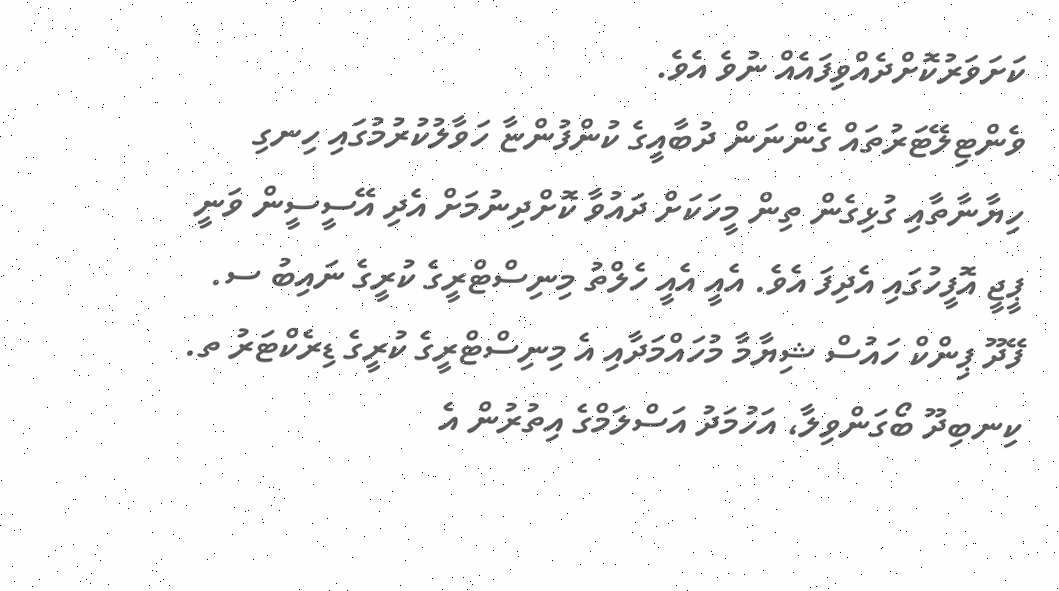ކަށަވަރުކޮށްދެއްވިފައެއް ނުވެ އެވެ.
ވެންޓިލޭޓަރުތައް ގެންނަން ދުބާއީގެ ކުންފުންޏާ ހަވާލުކުރުމުގައި ހިނގި ހިޔާނާތާއި ގުޅިގެން ތިން މީހަކަށް ދައުވާ ކޮށްދިނުމަށް އެދި އޭސީސީން ވަނީ ޕީޖީ އޮފީހުގައި އެދިފަ އެވެ. އެއީ އެއީ ހެލްތު މިނިސްޓްރީގެ ކުރީގެ ނައިބު ސ. ފޭދޫ ޕިންކް ހައުސް ޝިޔާމާ މުހައްމަދާއި އެ މިނިސްޓްރީގެ ކުރީގެ ޑިރެކްޓަރު ތ. ކިނބިދޫ ބޯގަންވިލާ، އަހުމަދު އަސްލަމްގެ އިތުރުން އެ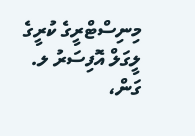މިނިސްޓްރީގެ ކުރީގެ ލީގަލް އޮފިސަރު ލ. ގަން،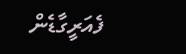ފެއަރީގާޑެން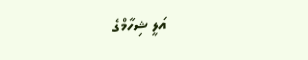އަލީ ޝިހާމްގެ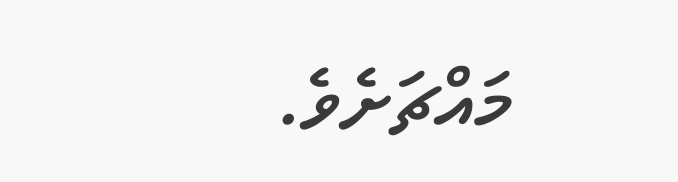މައްޗަށެވެ.